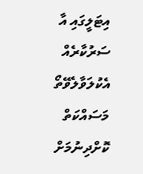އިޓަލީގައި އާ ސަރުކާރެއް އެކުލަވާލެވޭތޯ މަސައްކަތް ކޮށްދިނުމަށް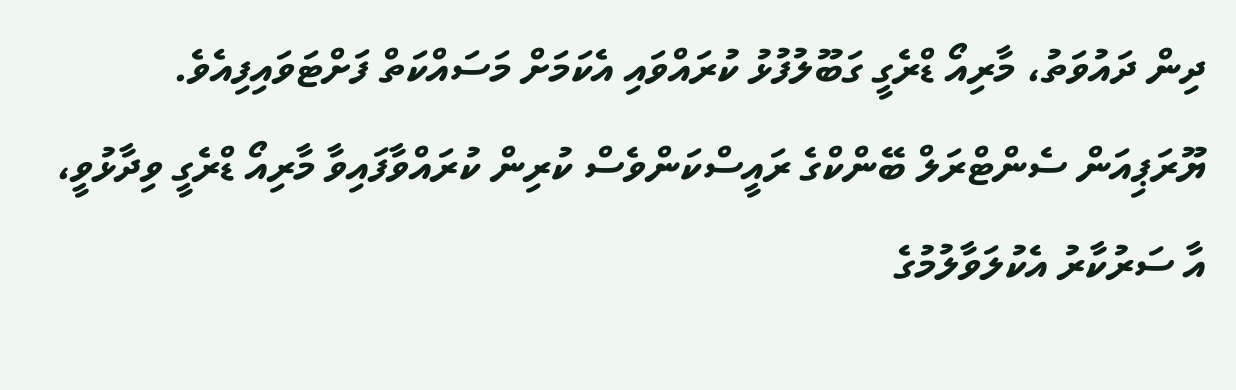ދިން ދައުވަތު، މާރިއޯ ޑްރެގީ ގަބޫލުފުޅު ކުރައްވައި އެކަމަށް މަސައްކަތް ފަށްޓަވައިފިއެވެ.
ޔޫރަޕިއަން ސެންޓްރަލް ބޭންކްގެ ރައީސްކަންވެސް ކުރިން ކުރައްވާފައިވާ މާރިއޯ ޑްރެގީ ވިދާޅުވީ، އާ ސަރުކާރު އެކުލަވާލުމުގެ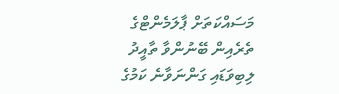މަސައްކަތަށް ޕާލަމެންޓްގެ ތެރެއިން ބޭނުންވާ ތާއީދު ލިބިވަޑައި ގަންނަވާނެ ކަމުގެ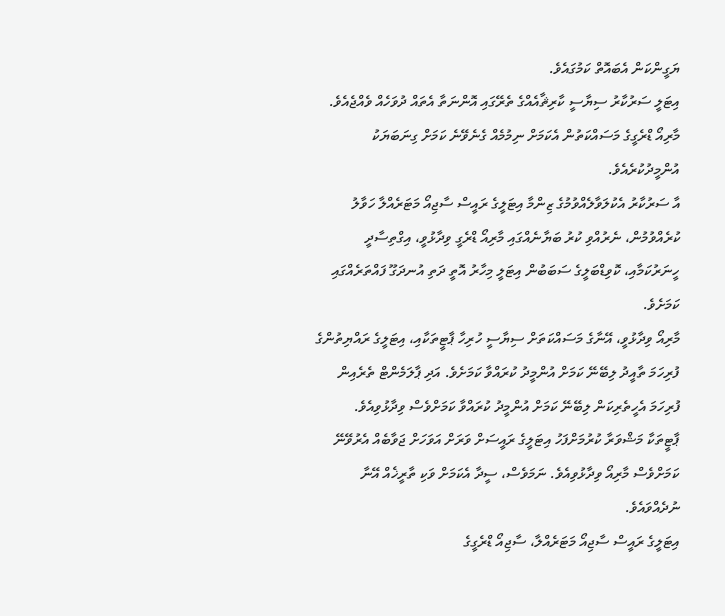ޔަގީންކަން އެބައޮތް ކަމުގައެވެ.
އިޓަލީ ސަރުކާރު ސިޔާސީ ކާރިޘާއެއްގެ ތެރޭގައި އޮންނަތާ އެތައް ދުވަހެއް ވެއްޖެއެވެ.
މާރިއޯ ޑްރެގީގެ މަސައްކަތުން އެކަމަށް ނިމުމެއް ގެނެވޭނެ ކަމަށް ގިނަބަޔަކު އުންމީދުކުރެއެވެ.
އާ ސަރުކާރު އެކުލަވާލެއްވުމުގެ ޒިންމާ އިޓަލީގެ ރައީސް ސާޖިއޯ މަޓަރެއްލާ ހަވާލު ކުރެއްވުމުން، ނެރުއްވި ކުރު ބަޔާނެއްގައި މާރިއޯ ޑްރެގީ ވިދާޅުވީ، އިގްތިސާދީ ހީނަރުކަމާއި، ކޮވިޑްބަލީގެ ސަބަބުން އިޓަލީ މިހާރު އޮތީ ދަތި އުނދަގޫ ފައްތަރެއްގައި ކަމަށެވެ.
މާރިއޯ ވިދާޅުވީ، އޭނާގެ މަސައްކަތަށް ސިޔާސީ ހުރިހާ ޕާޓީތަކާއި، އިޓަލީގެ ރައްޔިތުންގެ ފުރިހަމަ ތާއީދު ލިބޭނޭ ކަމަށް އުންމީދު ކުރައްވާ ކަމަށެވެ. އަދި ޕާލަމެންޓް ތެރެއިން ފުރިހަމަ އެހީތެރިކަން ލިބޭނޭ ކަމަށް އުންމީދު ކުރައްވާ ކަމަށްވެސް ވިދާޅުވިއެވެ.
ޕާޓީތަކާ މަޝްވަރާ ކުރުމަށްފަހު އިޓަލީގެ ރައީސަށް ވަރަށް އަވަހަށް ޖަވާބެއް އެރުވޭނޭ ކަމަށްވެސް މާރިއޯ ވިދާޅުވިއެވެ. ނަމަވެސް، ސީދާ އެކަމަށް ވަކި ތާރީޚެއް އޭނާ ނުދެއްވައެވެ.
އިޓަލީގެ ރައީސް ސާޖިއޯ މަޓަރެއްލާ، ސާޖިއޯ ޑްރެގީގެ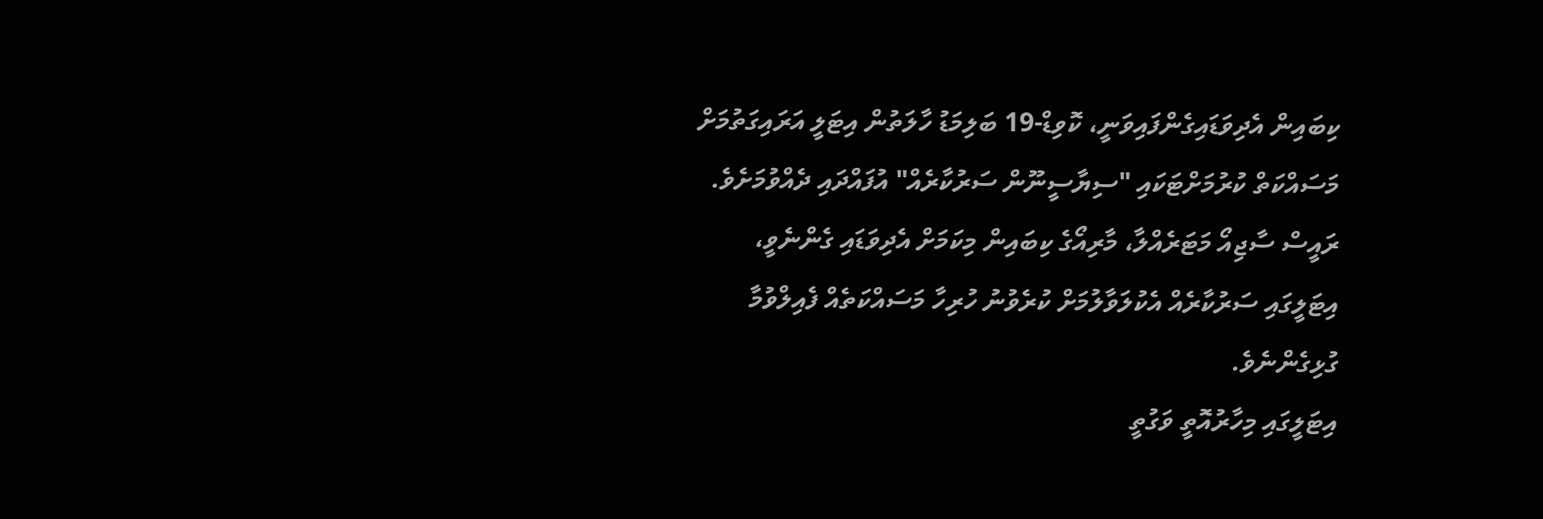ކިބައިން އެދިވަޑައިގެންފައިވަނީ، ކޮވިޑް-19 ބަލިމަޑު ހާލަތުން އިޓަލީ އަރައިގަތުމަށް މަސައްކަތް ކުރުމަށްޓަކައި "ސިޔާސީނޫން ސަރުކާރެއް" އުފައްދައި ދެއްވުމަށެވެ.
ރައީސް ސާޖިއޯ މަޓަރެއްލާ، މާރިއޯގެ ކިބައިން މިކަމަށް އެދިވަޑައި ގެންނެވީ، އިޓަލީގައި ސަރުކާރެއް އެކުލަވާލުމަށް ކުރެވުނު ހުރިހާ މަސައްކަތެއް ފެއިލްވުމާ ގުޅިގެންނެވެ.
އިޓަލީގައި މިހާރުއޮތީ ވަގުތީ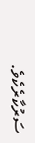ސަރުކާރެކެވެ.